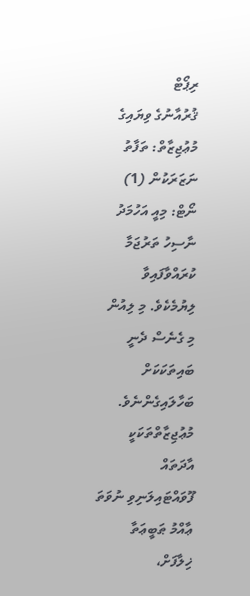ރިޕޯޓް
ޤުރުއާނުގެ ވިޔައިގެ މުޢުޖިޒާތް: ތަފާތު ނަޒަރަކުން (1)
ނޯޓް: މިއީ އަހުމަދު ނާސިހު ތަރުޖަމާ ކުރައްވާފައިވާ ލިޔުމެކެވެ. މި ލިއުން މި ގެނެސް ދެނީ ބައިތަކަކަށް ބަހާލައިގެންނެވެ.
މުޢުޖިޒާތްތަކަކީ އާދަތައް ފޫވައްޓައިލަނިވި ނުވަތަ ޢާއްމު ޠަބީޢަތާ ޚިލާފަށް،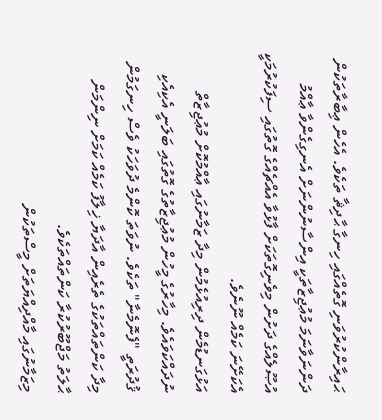ޙައިރާންކުރުވަނި ގޮތެއްގައި ހިނގާ ޙާދިޘާ ތަކެވެ. އެހެން ޢިބާރާތަކުން ދަންނަވާނަމަ މުޢުޖިޒާތަކީ އިންސާނުންނަށް އެނގިގެންވާ ޢާއްމު އުޞޫލެއްގެ ދަށުން މިވެނިގޮތަކަށް ފާޅުވާ އެއްޗެއްގެ ގޮތުގައި ސިފަކުރުމަކީ އެކަށޭނަ ކަމެއް ނޫނެވެ.
އަޅުގަނޑުމެން ދިރިއުޅެމުން މިދާ ޒަމާނުގައި ޢާއްމުކޮށް މުޢުޖިޒާތް ނުދައްކަވައެވެ. މިހާރުގެ މީހުން މުޢުޖިޒާތުގެ ގޮތުގައި ބަލަނީ އެކިއެކި ޤުދުރަތީ "ފެނޮމެނާ" ތަކެވެ. ނުވަތަ ކޮންމެ ދުވަހަކު ވެސް ހިނގަމުން މިދާ ކަންތައްތަކުގެ ތެރެއިން އާދަޔާ ޚިލާފު ކަމެއް ކަމަށް ނިންމަން ޙާލަތު މަޖްބޫރުކުރާ ކަންތައްތަކެވެ.
މިޒަމާނުގައި މާއްދިއްޔަތަށް މީސްތަކުން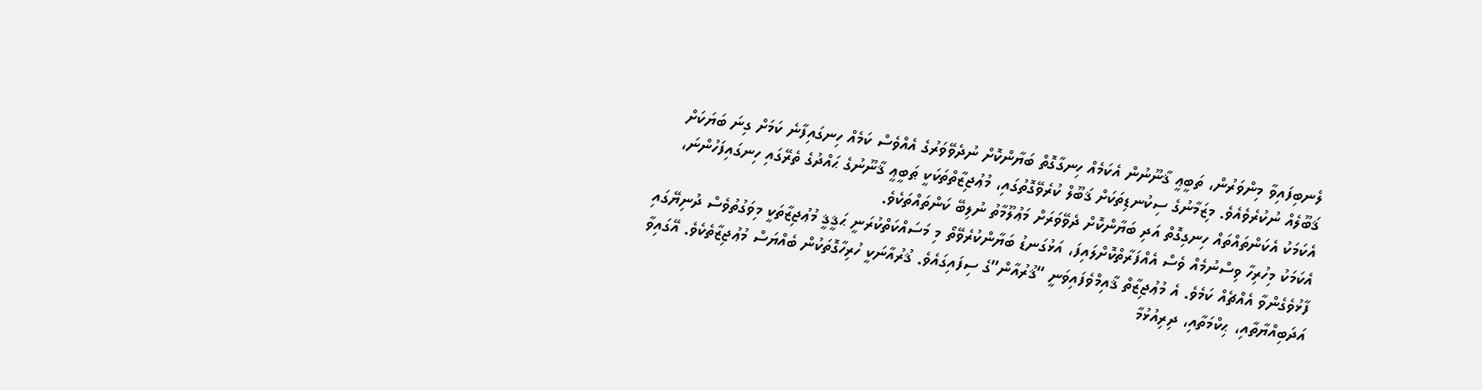ލެނބިފައިވާ މިންވަރުން، ތަބީޢީ ޤާނޫނުން އެކަމެއް ހިނގާގޮތް ބަޔާންކޮށް ނުދެވޭވަރުގެ އެއްވެސް ކަމެއް ހިނގައިފާނެ ކަމަށް ގިނަ ބަޔަކަށް ޤަބޫލެއް ނުކުރެވެއެވެ. މިޒަމާނުގެ ސިކުނޑިތަކަށް ޤަބޫލް ކުރެވޭގޮތުގައި، މުޢުޖިޒާތްތަކަކީ ޠަބީޢީ ޤާނޫނުގެ ޙައްދުގެ ތެރޭގައި ހިނގައިފަހުންނަ، އެކަމަކު އެކަންތައްތައް ހިނގިގޮތް އަދި ބަޔާންކޮށް ދެވޭވަރަށް މަޢުލޫމާތު ނުލިބޭ ކަންތައްތަކެވެ.
އެކަމަކު މިހުރިހާ ވިސްނުމެއް ވެސް އެއްފަރާތްކޮށްލައިފަ، އަޅުގަނޑު ބަޔާންކުރެވޭތޯ މި މަސައްކަތްކުރަނީ ޙަޤީޤީ މުޢުޖިޒާތަކީ މިވަގުތުވެސް ދުނިޔޭގައި ފާޅުވެގެންވާ އެއްޗެއް ކަމެވެ. އެ މުޢުޖިޒާތް ޤާއިމްވެފައިވަނީ “ޤުރުއާން”ގެ ސިފައިގައެވެ. ޤުރުއާނަކީ ހުރިހާގޮތަކުން ބެއްޔަސް މުޢުޖިޒާތެކެވެ. އޭގައިވާ އަދަބިއްޔާތާއި، ޙިކްމަތާއި، ދިރިއުޅުމާ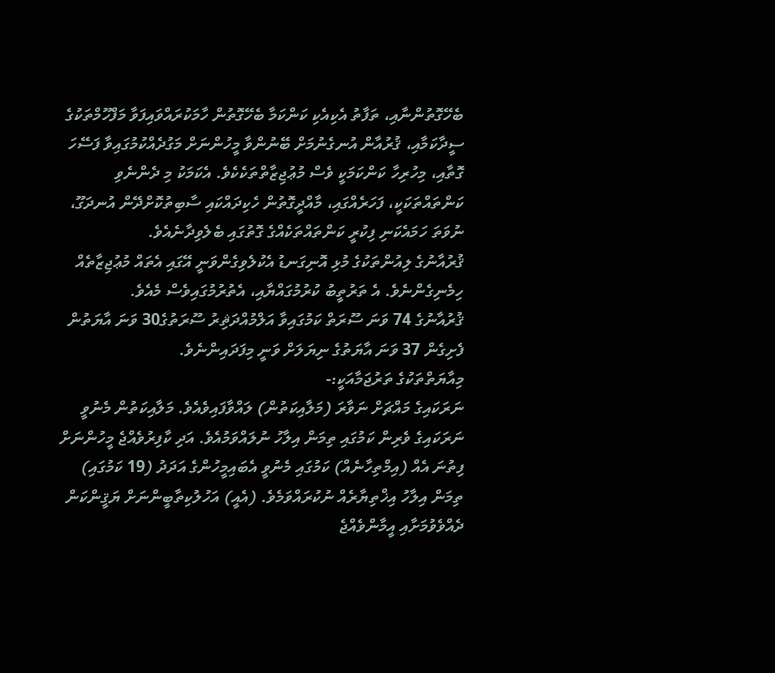ބެހޭގޮތުންނާއި، ތަފާތު އެކިއެކި ކަންކަމާ ބެހޭގޮތުން ހާމަކުރައްވައިފަވާ މަފްހޫމްތަކުގެ ސީދާކަމާއި، ޤުރުއާން އުނގެނުމަށް ބޭނުންވާ މީހުންނަށް މަގުދެއްކުމުގައިވާ ފަސޭހަ ގޮތާއި، މިހުރިހާ ކަންކަމަކީ ވެސް މުޢުޖިޒާތްތަކެކެވެ. އެކަމަކު މި ދެންނެވި ކަންތައްތަކަކީ، ފަހަރެއްގައި، މާއްދީގޮތުން ހެކިދައްކައި ސާބިތުކޮށްދޭން އުނދަގޫ، ނުވަތަ ހަމައެކަނި ފިކުރީ ކަންތައްތަކެއްގެ ގޮތުގައި ބެލެވިދާނެއެވެ.
ޤުރުއާނުގެ ލިއުންތަކުގެ މުޅި އޮނިގަނޑު އެކުލެވިގެންވަނީ އޭގައި އެތައް މުޢުޖިޒާތެއް ހިމެނިގެންނެވެ. އެ ތަރުތީބު ކުރުމުގައްޔާއި، އެތުރުމުގައިވެސް މެއެވެ.
ޤުރުއާނުގެ 74 ވަނަ ސޫރަތް ކަމުގައިވާ އަލްމުއްދަޘިރު ސޫރަތުގެ30 ވަނަ އާޔަތުން ފެށިގެން 37 ވަނަ އާޔަތުގެ ނިޔަލަށް ވަނީ މިފަދައިންނެވެ.
މިއާޔަތްތަކުގެ ތަރުޖަމާއަކީ:-
ނަރަކައިގެ މައްޗަށް ނަވާރަ (މަލާއިކަތުން) ލައްވާފައިވެއެވެ. މަލާއިކަތުން މެނުވީ ނަރަކައިގެ ވެރިން ކަމުގައި ތިމަން އިލާހު ނުލައްވަމުއެވެ. އަދި ކާފިރުވެއްޖެ މީހުންނަށް ފިތުނަ އެއް (އިމްތިހާނެއް) ކަމުގައި މެނުވީ އެބައިމީހުންގެ އަދަދު (19 ކަމުގައި) ތިމަން އިލާހު އިޚްތިޔާރެއް ނުކުރައްވަމެވެ. (އެއީ) އަހުލުކިތާބީންނަށް ޔަޤީންކަން ދެއްވެވުމަށާއި އީމާންވެއްޖެ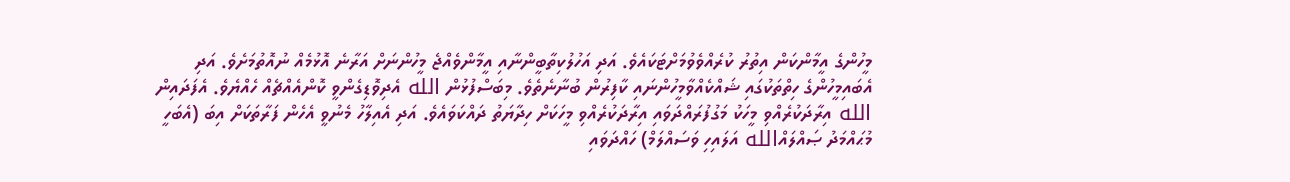މީހުންގެ އީމާންކަން އިތުރު ކުރެއްވެވުމަށްޓަކައެވެ. އަދި އަހުލުކިތާބީންނާއި އީމާންވެއްޖެ މީހުންނަށް އަރާނެ އޮޅުމެއް ނުއޮތުމަށެވެ. އަދި އެބައިމީހުންގެ ހިތްތަކުގައި ޝައްކެއްވާމީހުންނައި ކާފިރުން ބުނާނެތެވެ. މިބަސްފުޅުން الله އެދިވޮޑިގެންވީ ކޮންއެއްޗެއް ހެއްޔެވެ. އެފަދައިން الله އިރާދަކުރެއްވި މީހަކު މަގުފުރައްދަވައި އިރާދަކުރެއްވި މީހަކަށް ހިދާޔަތު ދައްކަވައެވެ. އަދި އެއިލާހު މެނުވީ އެހެން ފަރާތަކަށް އިބަ (އެބަހީ މުޙައްމަދު ޞައްލައްالله އަލައިހި ވަސައްލަމް) ހައްދަވައި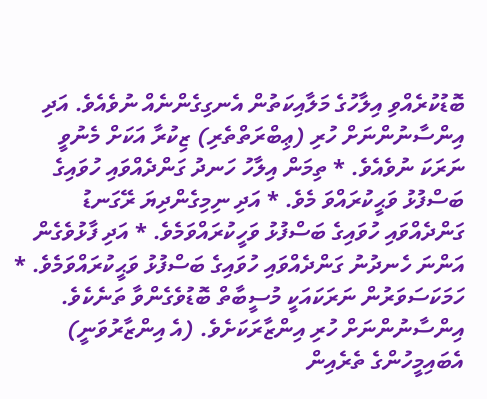ބޮޑުކުރެއްވި އިލާހުގެ މަލާއިކަތުން އެނގިގެންނެއް ނުވެއެވެ. އަދި އިންސާނުންނަށް ހުރި (ޢިބްރަތްތެރި) ޒިކުރާ އަކަށް މެނުވީ ނަރަކަ ނުވެއެވެ. * ތިމަން އިލާހު ހަނދު ގަންދެއްވައި ހުވައިގެ ބަސްފުޅު ވަޙީކުރައްވަ މެވެ. * އަދި ނިމިގެންދިޔަ ރޭގަނޑު ގަންދެއްވައި ހުވައިގެ ބަސްފުޅު ވަހީކުރައްވަމެވެ. * އަދި ފާޅުވެގެން އަންނަ ހެނދުނު ގަންދެއްވައި ހުވައިގެ ބަސްފުޅު ވަޙީކުރައްވަމެވެ. * ހަމަކަސަވަރުން ނަރަކައަކީ މުސީބާތް ބޮޑުވެގެންވާ ތަނެކެވެ. އިންސާނުންނަށް ހުރި އިންޒާރަކަށެވެ. (އެ އިންޒާރުވަނީ) އެބައިމީހުންގެ ތެރެއިން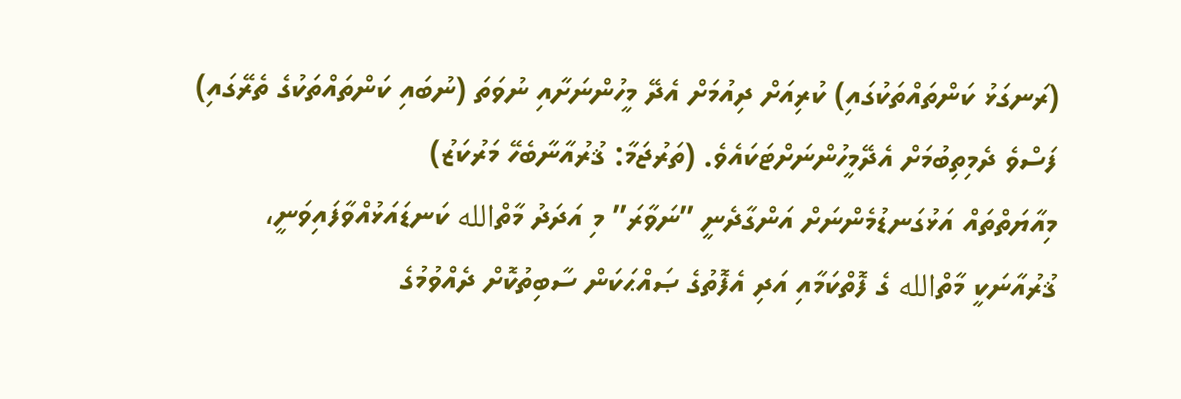(ރަނގަޅު ކަންތައްތަކުގައި) ކުރިއަށް ދިއުމަށް އެދޭ މީހުންނަށާއި ނުވަތަ (ނުބައި ކަންތައްތަކުގެ ތެރޭގައި) ފަސްވެ ދެމިތިބުމަށް އެދޭމީހުންނަށްޓަކައެވެ. (ތަރުޖަމާ: ޤުރުއާނާބެހޭ މަރުކަޒު)
މިއާޔަތްތައް އަޅުގަނޑުމެންނަށް އަންގާދެނީ ”ނަވާރަ” މި އަދަދު މާތްالله ކަނޑައަޅުއްވާފައިވަނީ، ޤުރުއާނަކީ މާތްالله ގެ ފޮތްކަމާއި އަދި އެފޮތުގެ ޞައްޙަކަން ސާބިތުކޮށް ދެއްވުމުގެ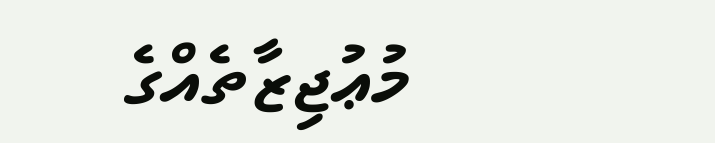މުޢުޖިޒާތެއްގެ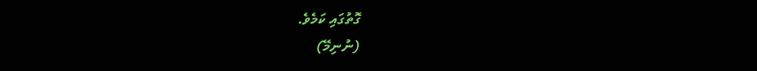ގޮތުގައި ކަމެވެ.
(ނުނިމޭ)